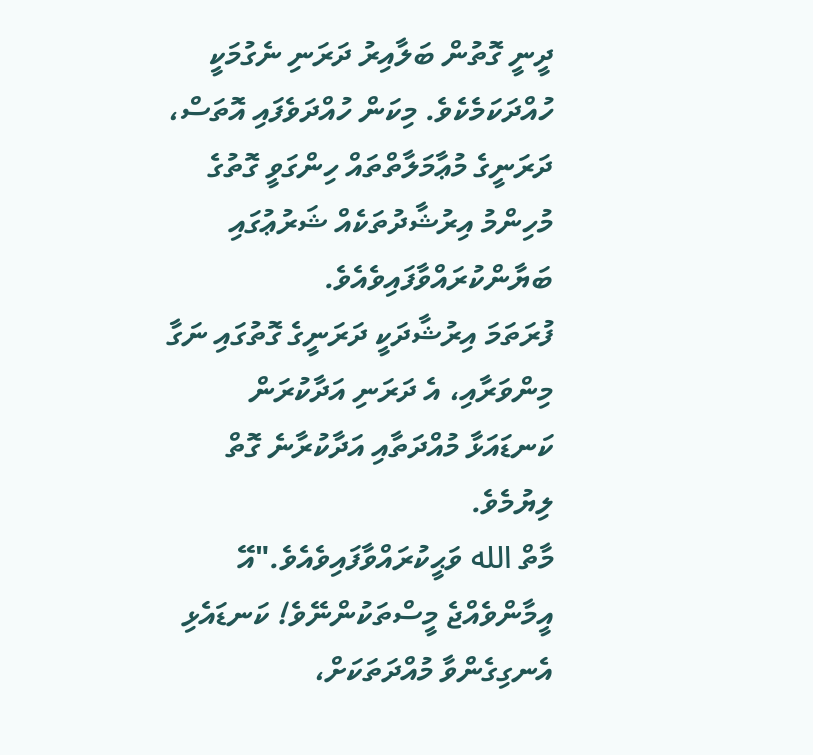ދީނީ ގޮތުން ބަލާއިރު ދަރަނި ނެގުމަކީ ހުއްދަކަމެކެވެ. މިކަން ހުއްދަވެފައި އޮތަސް، ދަރަނީގެ މުޢާމަލާތްތައް ހިންގަވީ ގޮތުގެ މުހިންމު އިރުޝާދުތަކެއް ޝަރުޢުގައި ބަޔާންކުރައްވާފައިވެއެވެ.
ފުރަތަމަ އިރުޝާދަކީ ދަރަނީގެ ގޮތުގައި ނަގާ މިންވަރާއި، އެ ދަރަނި އަދާކުރަން ކަނޑައަޅާ މުއްދަތާއި އަދާކުރާނެ ގޮތް ލިޔުމެވެ.
މާތް الله ވަޙީކުރައްވާފައިވެއެވެ."އޭ އީމާންވެއްޖެ މީސްތަކުންނޭވެ! ކަނޑައެޅި އެނގިގެންވާ މުއްދަތަކަށް،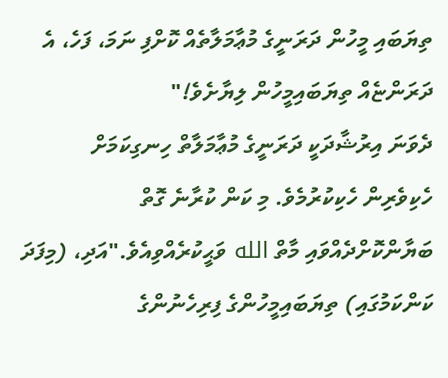ތިޔަބައި މީހުން ދަރަނީގެ މުޢާމަލާތެއް ކޮށްފި ނަމަ، ފަހެ، އެ ދަރަންޏެއް ތިޔަބައިމީހުން ލިޔާށެވެ!"
ދެވަނަ އިރުޝާދަކީ ދަރަނީގެ މުޢާމަލާތް ހިނގިކަމަށް ހެކިވެރިން ހެކިކުރުމެވެ. މި ކަން ކުރާނެ ގޮތް ބަޔާންކޮށްދެއްވައި މާތް الله ވަޙީކުރެއްވިއެވެ."އަދި، (މިފަދަ ކަންކަމުގައި) ތިޔަބައިމީހުންގެ ފިރިހެނުންގެ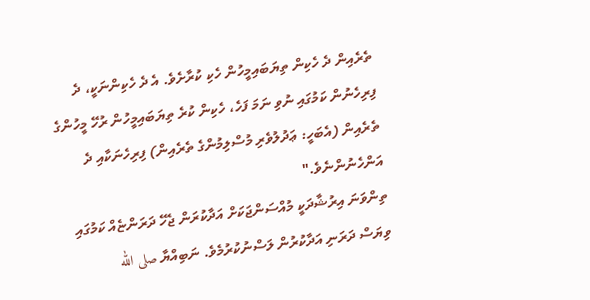ތެރެއިން ދެ ހެކިން ތިޔަބައިމީހުން ހެކި ކުރާށެވެ. އެ ދެ ހެކިންނަކީ، ދެ ފިރިހެނުން ކަމުގައި ނުވި ނަމަ ފަހެ، ހެކިން ކުރެ ތިޔަބައިމީހުން ރުހޭ މީހުންގެ ތެރެއިން (އެބަހީ: ޢަދުލުވެރި މުސްލިމުންގެ ތެރެއިން) ފިރިހެނަކާއި ދެ އަންހެނުންނެވެ."
ތިންވަނަ އިރުޝާދަކީ މުއްސަންޖަކަށް އަދާކުރަން ޖެހޭ ދަރަންޏެއް ކަމުގައި ވިޔަސް ދަރަނި އަދާކުރުން ލަސްނުކުރުމެވެ. ނަބިއްޔާ صلى الله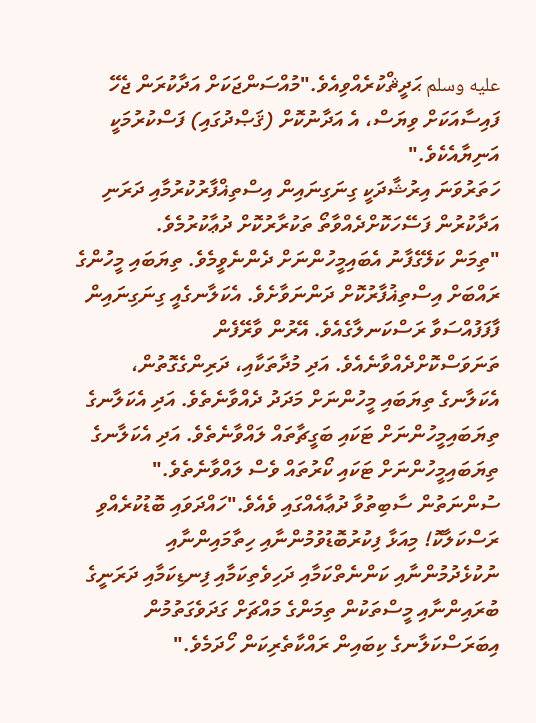عليه وسلم ޙަދީޘްކުރެއްވިއެވެ."މުއްސަންޖަކަށް އަދާކުރަން ޖެހޭ ފައިސާއަކަށް ވިޔަސް، އެ އަދާނުކޮށް (ޤަޞްދުގައި) ފަސްކުރުމަކީ އަނިޔާއެކެވެ."
ހަތަރުވަނަ އިރުޝާދަކީ ގިނަގިނައިން އިސްތިޣްފާރުކުރުމާއި ދަރަނި އަދާކުރުން ފަސޭހަކޮށްދެއްވާތޯ ތަކުރާރުކޮށް ދުޢާކުރުމެވެ.
"ތިމަން ކަލޭގެފާނު އެބައިމީހުންނަށް ދެންނެވީމެވެ. ތިޔަބައި މީހުންގެ ރައްބަށް އިސްތިޣުފާރުކޮށް ދަންނަވާށެވެ. އެކަލާނގެއީ ގިނަގިނައިން ފާފަފުއްސަވާ ރަސްކަނލާގެއެވެ. އޭރުން ވާރޭފެން ތަނަވަސްކޮށްދެއްވާނެއެވެ. އަދި މުދާތަކާއި، ދަރިންގެގޮތުން، އެކަލާނގެ ތިޔަބައި މީހުންނަށް މަދަދު ދެއްވާނެތެވެ. އަދި އެކަލާނގެ ތިޔަބައިމީހުންނަށް ޓަކައި ބަގީޗާތައް ލައްވާނެތެވެ. އަދި އެކަލާނގެ ތިޔަބައިމީހުންނަށް ޓަކައި ކޯރުތައް ވެސް ލައްވާނެތެވެ."
ސުންނަތުން ސާބިތުވާ ދުޢާއެއްގައި ވެއެވެ."ހައްދަވައި ބޮޑުކުރެއްވި ރަސްކަލާކޮ! މިއަޅާ ފިކުރުބޮޑުވުމުންނާއި ހިތާމައިންނާއި ނުކުޅެދުމުންނާއި ކަންނެތްކަމާއި ދަހިވެތިކަމާއި ފިނޑިކަމާއި ދަރަނީގެ ބުރައިންނާއި މީސްތަކުން ތިމަންގެ މައްޗަށް ގަދަވެގަތުމުން އިބަރަސްކަލާނގެ ކިބައިން ރައްކާތެރިކަން ހޯދަމެވެ."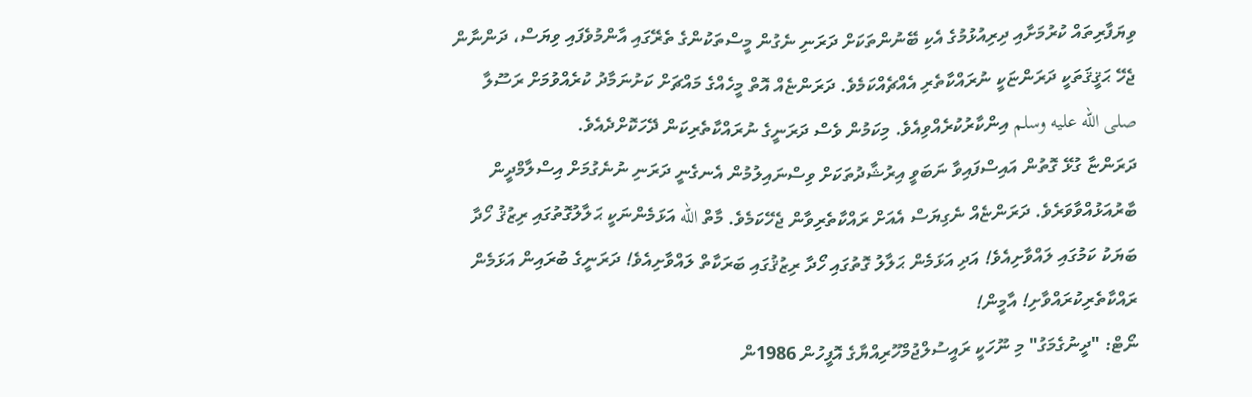ވިޔަފާރިތައް ކުރުމަށާއި ދިރިއުޅުމުގެ އެކި ބޭނުންތަކަށް ދަރަނި ނެގުން މީސްތަކުންގެ ތެރޭގައި އާންމުވެފައި ވިޔަސް، ދަންނާން ޖެހޭ ޙަޤީޤަތަކީ ދަރަންޏަކީ ނުރައްކާތެރި އެއްޗެއްކަމެވެ. ދަރަންޏެއް އޮތް މީހެއްގެ މައްޗަށް ކަށުނަމާދު ކުރެއްވުމަށް ރަސޫލާ صلى الله عليه وسلم އިންކާރުކުރެއްވިއެވެ. މިކަމުން ވެސް ދަރަނީގެ ނުރައްކާތެރިކަން ދޭހަކޮށްދެއެވެ.
ދަރަންޏާ ގުޅޭ ގޮތުން އައިސްފައިވާ ނަބަވީ އިރުޝާދުތަކަށް ވިސްނައިލުމުން އެނގެނީ ދަރަނި ނުނެގުމަށް އިސްލާމްދީން ބާރުއަޅުއްވާވަރެވެ. ދަރަންޏެއް ނެގިޔަސް އެއަށް ރައްކާތެރިވާން ޖެހޭކަމެވެ. މާތް الله އަޅަމެންނަކީ ޙަލާލުގޮތުގައި ރިޒުޤު ހޯދާ ބަޔަކު ކަމުގައި ލައްވާށިއެވެ! އަދި އަޅަމެން ޙަލާލު ގޮތުގައި ހޯދާ ރިޒުޤުގައި ބަރަކާތް ލައްވާށިއެވެ! ދަރަނީގެ ބުރައިން އަޅަމެން ރައްކާތެރިކުރައްވާށި! އާމީން!
ނޯޓް: "ދީނުގެމަގު" މި ނޫހަކީ ރައީސުލްޖުމްހޫރިއްޔާގެ އޮފީހުން 1986ން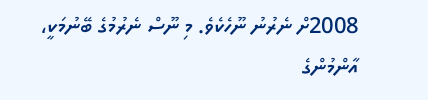2008ށް ނެރުނު ނޫހެކެވެ. މި ނޫސް ނެރުމުގެ ބޭނުމަކީ، އާންމުންގެ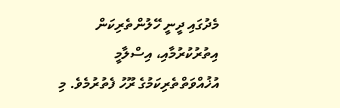މެދުގައި ދީނީ ހޭލުންތެރިކަން އިތުރުކުރުމާއި، އިސްލާމީ އުޚުއްވަތްތެރިކަމުގެ ރޫހު ފެތުރުމެވެ. މި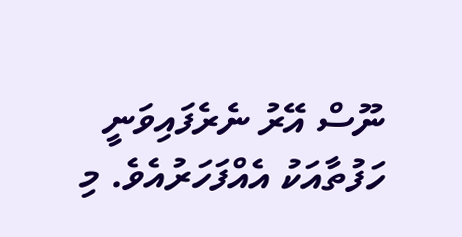ނޫސް އޭރު ނެރެފައިވަނީ ހަފުތާއަކު އެއްފަހަރުއެވެ. މި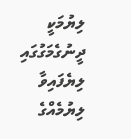ލިޔުމަކީ ދީނުގެމަގުގައި ލިޔެފައިވާ ލިޔުމެއްގެ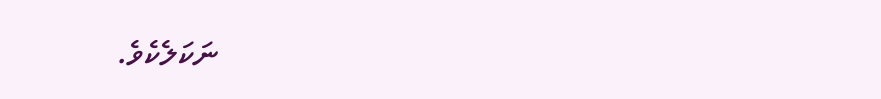ނަކަލެކެވެ.